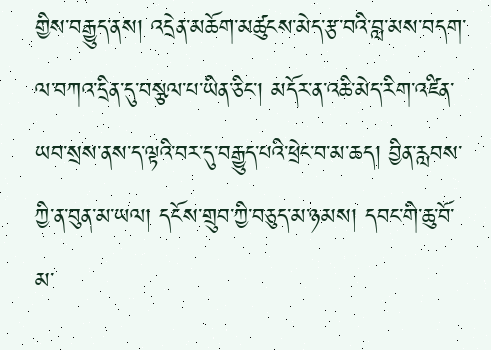གྱིས་བརྒྱུད་ནས། འདྲེན་མཆོག་མཚུངས་མེད་རྩ་བའི་བླ་མས་བདག་ལ་བཀའ་དྲིན་དུ་བསྩལ་པ་ཡིན་ཅིང་། མདོར་ན་འཆི་མེད་རིག་འཛིན་ཡབ་སྲས་ནས་ད་ལྟའི་བར་དུ་བརྒྱུད་པའི་ཕྲེང་བ་མ་ཆད། བྱིན་རླབས་ཀྱི་ན་བུན་མ་ཡལ། དངོས་གྲུབ་ཀྱི་བཅུད་མ་ཉམས། དབང་གི་ཆུ་བོ་མ་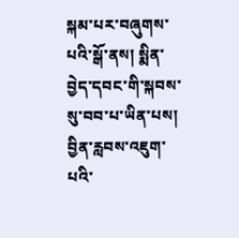སྐམ་པར་བཞུགས་པའི་སྒོ་ནས། སྨིན་བྱེད་དབང་གི་སྐབས་སུ་བབ་པ་ཡིན་པས། བྱིན་རླབས་འཇུག་པའི་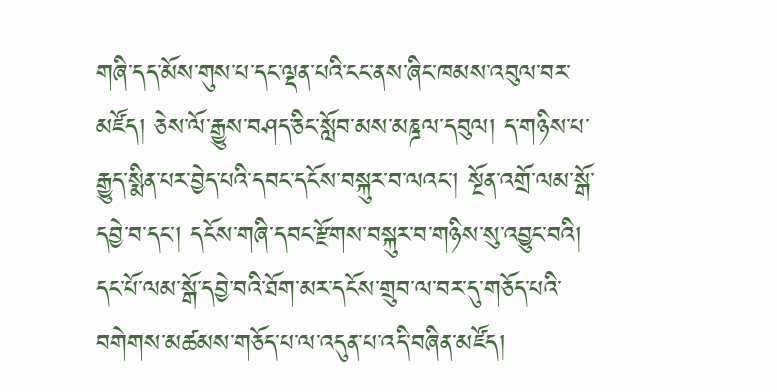གཞི་དད་མོས་གུས་པ་དང་ལྡན་པའི་ངང་ནས་ཞིང་ཁམས་འབུལ་བར་མཛོད། ཅེས་ལོ་རྒྱུས་བཤད་ཅིང་སློབ་མས་མཎྜལ་དབུལ། ད་གཉིས་པ་རྒྱུད་སྨིན་པར་བྱེད་པའི་དབང་དངོས་བསྐུར་བ་ལའང་། སྔོན་འགྲོ་ལམ་སྒོ་དབྱེ་བ་དང་། དངོས་གཞི་དབང་རྫོགས་བསྐུར་བ་གཉིས་སུ་འབྱུང་བའི། དང་པོ་ལམ་སྒོ་དབྱེ་བའི་ཐོག་མར་དངོས་གྲུབ་ལ་བར་དུ་གཅོད་པའི་བགེགས་མཚམས་གཅོད་པ་ལ་འདུན་པ་འདི་བཞིན་མཛོད།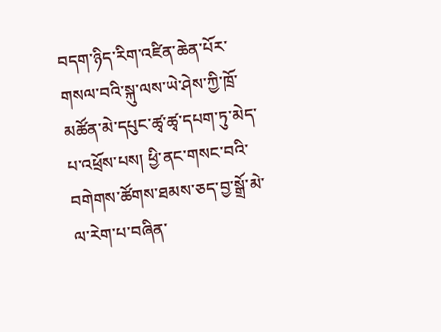བདག་ཉིད་རིག་འཛིན་ཆེན་པོར་གསལ་བའི་སྐུ་ལས་ཡེ་ཤེས་ཀྱི་ཁྲོ་མཚོན་མེ་དཔུང་ཚྭ་ཚྭ་དཔག་ཏུ་མེད་པ་འཕྲོས་པས། ཕྱི་ནང་གསང་བའི་བགེགས་ཚོགས་ཐམས་ཅད་བྱ་སྒྲོ་མེ་ལ་རེག་པ་བཞིན་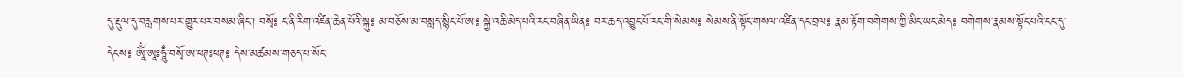དུ་རྡུལ་དུ་བརླགས་པར་གྱུར་པར་བསམ་ཞིང་། བསྭོ༔ ང་ནི་རིག་འཛིན་ཆེན་པོའི་སྐུ༔ མ་བཅོས་མ་བསླད་སྙིང་པོ་ཨ༔ སྐྱེ་འཆི་མེད་པའི་རང་བཞིན་ཡིན༔ བར་ཆད་འབྱུང་པོ་རང་གི་སེམས༔ སེམས་ནི་སྟོང་གསལ་འཛིན་དང་བྲལ༔ རྣམ་རྟོག་བགེགས་ཀྱི་མིང་ཡང་མེད༔ བགེགས་རྣམས་སྟོང་པའི་ངང་དུ་དེངས༔ ཨཱོྃ་ཨཱཿཧཱུྃ་བསྭོ་ཨ་ཕཊཿཕཊ༔ དེས་མཚམས་གཅད་པ་སོང་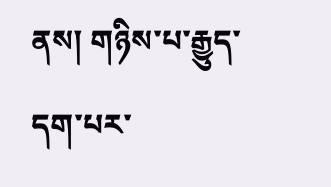ནས། གཉིས་པ་རྒྱུད་དག་པར་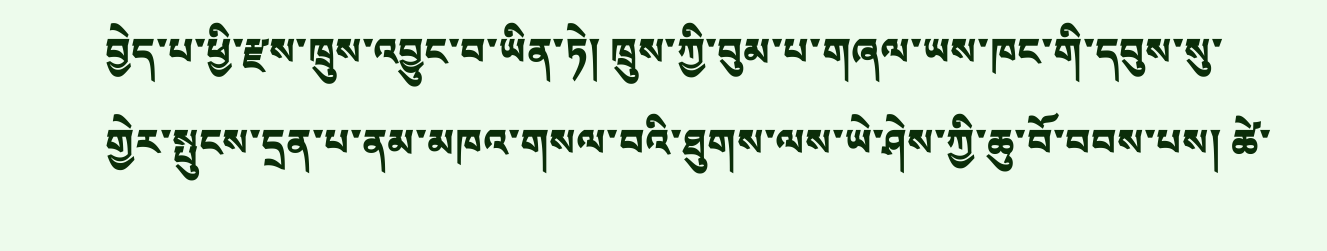བྱེད་པ་ཕྱི་རྫས་ཁྲུས་འབྱུང་བ་ཡིན་ཏེ། ཁྲུས་ཀྱི་བུམ་པ་གཞལ་ཡས་ཁང་གི་དབུས་སུ་གྱེར་སྤུངས་དྲན་པ་ནམ་མཁའ་གསལ་བའི་ཐུགས་ལས་ཡེ་ཤེས་ཀྱི་ཆུ་བོ་བབས་པས། ཚེ་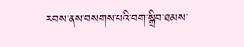རབས་ནས་བསགས་པའི་བག་སྒྲིབ་ཐམས་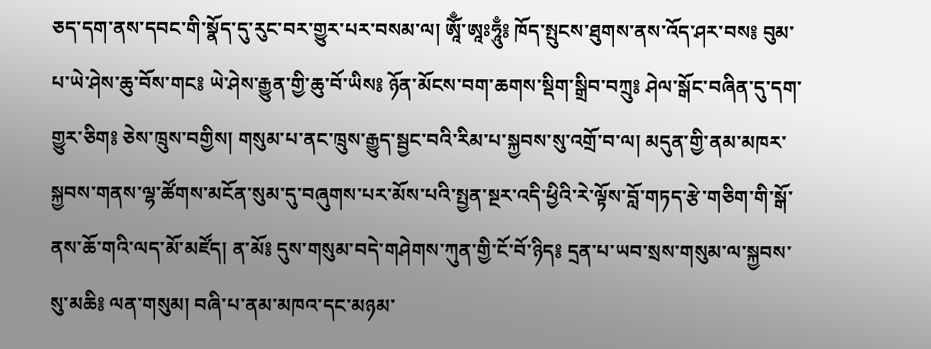ཅད་དག་ནས་དབང་གི་སྣོད་དུ་རུང་བར་གྱུར་པར་བསམ་ལ། ཨཱོྃ་ཨཱཿཧཱུྃ༔ ཁོད་སྤུངས་ཐུགས་ནས་འོད་ཤར་བས༔ བུམ་པ་ཡེ་ཤེས་ཆུ་བོས་གང༔ ཡེ་ཤེས་རྒྱུན་གྱི་ཆུ་བོ་ཡིས༔ ཉོན་མོངས་བག་ཆགས་སྡིག་སྒྲིབ་བཀྲུ༔ ཤེལ་སྒོང་བཞིན་དུ་དག་གྱུར་ཅིག༔ ཅེས་ཁྲུས་བགྱིས། གསུམ་པ་ནང་ཁྲུས་རྒྱུད་སྦྱང་བའི་རིམ་པ་སྐྱབས་སུ་འགྲོ་བ་ལ། མདུན་གྱི་ནམ་མཁར་སྐྱབས་གནས་ལྷ་ཚོགས་མངོན་སུམ་དུ་བཞུགས་པར་མོས་པའི་སྤྱན་སྔར་འདི་ཕྱིའི་རེ་ལྟོས་བློ་གཏད་རྩེ་གཅིག་གི་སྒོ་ནས་ཆོ་གའི་ལད་མོ་མཛོད། ན་མོ༔ དུས་གསུམ་བདེ་གཤེགས་ཀུན་གྱི་ངོ་བོ་ཉིད༔ དྲན་པ་ཡབ་སྲས་གསུམ་ལ་སྐྱབས་སུ་མཆི༔ ལན་གསུམ། བཞི་པ་ནམ་མཁའ་དང་མཉམ་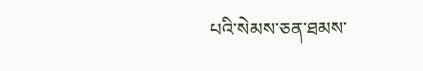པའི་སེམས་ཅན་ཐམས་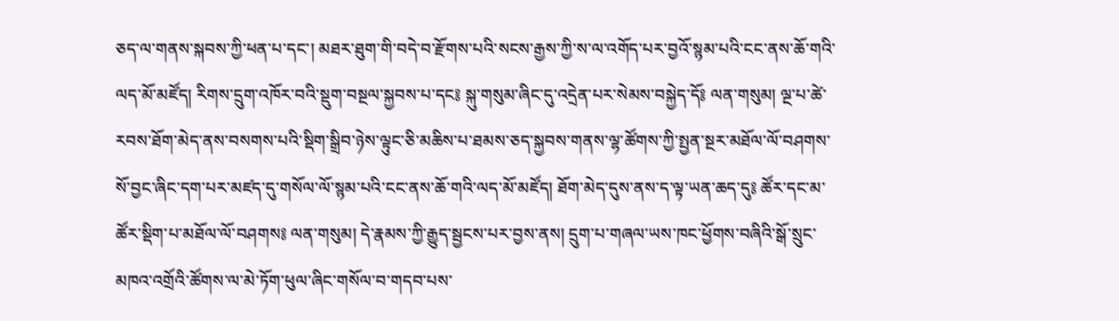ཅད་ལ་གནས་སྐབས་ཀྱི་ཕན་པ་དང་། མཐར་ཐུག་གི་བདེ་བ་རྫོགས་པའི་སངས་རྒྱས་ཀྱི་ས་ལ་འགོད་པར་བྱའོ་སྙམ་པའི་ངང་ནས་ཆོ་གའི་ལད་མོ་མཛོད། རིགས་དྲུག་འཁོར་བའི་སྡུག་བསྔལ་སྐྱབས་པ་དང༔ སྐུ་གསུམ་ཞིང་དུ་འདྲེན་པར་སེམས་བསྐྱེད་དོ༔ ལན་གསུམ། ལྔ་པ་ཚེ་རབས་ཐོག་མེད་ནས་བསགས་པའི་སྡིག་སྒྲིབ་ཉེས་ལྟུང་ཅི་མཆིས་པ་ཐམས་ཅད་སྐྱབས་གནས་ལྷ་ཚོགས་ཀྱི་སྤྱན་སྔར་མཐོལ་ལོ་བཤགས་སོ་བྱང་ཞིང་དག་པར་མཛད་དུ་གསོལ་ལོ་སྙམ་པའི་ངང་ནས་ཆོ་གའི་ལད་མོ་མཛོད། ཐོག་མེད་དུས་ནས་ད་ལྟ་ཡན་ཆད་དུ༔ ཚོར་དང་མ་ཚོར་སྡིག་པ་མཐོལ་ལོ་བཤགས༔ ལན་གསུམ། དེ་རྣམས་ཀྱི་རྒྱུད་སྦྱངས་པར་བྱས་ནས། དྲུག་པ་གཞལ་ཡས་ཁང་ཕྱོགས་བཞིའི་སྒོ་སྲུང་མཁའ་འགྲོའི་ཚོགས་ལ་མེ་ཏོག་ཕུལ་ཞིང་གསོལ་བ་གདབ་པས་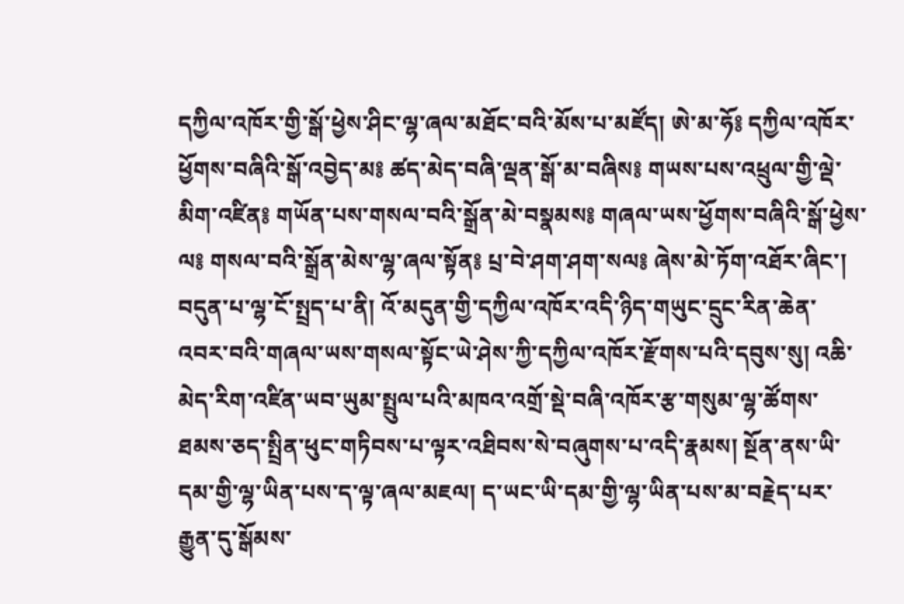དཀྱིལ་འཁོར་གྱི་སྒོ་ཕྱེས་ཤིང་ལྷ་ཞལ་མཐོང་བའི་མོས་པ་མཛོད། ཨེ་མ་ཧོ༔ དཀྱིལ་འཁོར་ཕྱོགས་བཞིའི་སྒོ་འབྱེད་མ༔ ཚད་མེད་བཞི་ལྡན་སྒོ་མ་བཞིས༔ གཡས་པས་འཕྲུལ་གྱི་ལྡེ་མིག་འཛིན༔ གཡོན་པས་གསལ་བའི་སྒྲོན་མེ་བསྣམས༔ གཞལ་ཡས་ཕྱོགས་བཞིའི་སྒོ་ཕྱེས་ལ༔ གསལ་བའི་སྒྲོན་མེས་ལྷ་ཞལ་སྟོན༔ པྲ་བེ་ཤག་ཤག་སལ༔ ཞེས་མེ་ཏོག་འཐོར་ཞིང་། བདུན་པ་ལྷ་ངོ་སྤྲད་པ་ནི། འོ་མདུན་གྱི་དཀྱིལ་འཁོར་འདི་ཉིད་གཡུང་དྲུང་རིན་ཆེན་འབར་བའི་གཞལ་ཡས་གསལ་སྟོང་ཡེ་ཤེས་ཀྱི་དཀྱིལ་འཁོར་རྫོགས་པའི་དབུས་སུ། འཆི་མེད་རིག་འཛིན་ཡབ་ཡུམ་སྤྲུལ་པའི་མཁའ་འགྲོ་སྡེ་བཞི་འཁོར་རྩ་གསུམ་ལྷ་ཚོགས་ཐམས་ཅད་སྤྲིན་ཕུང་གཏིབས་པ་ལྟར་འཐིབས་སེ་བཞུགས་པ་འདི་རྣམས། སྔོན་ནས་ཡི་དམ་གྱི་ལྷ་ཡིན་པས་ད་ལྟ་ཞལ་མཇལ། ད་ཡང་ཡི་དམ་གྱི་ལྷ་ཡིན་པས་མ་བརྗེད་པར་རྒྱུན་དུ་སྒོམས་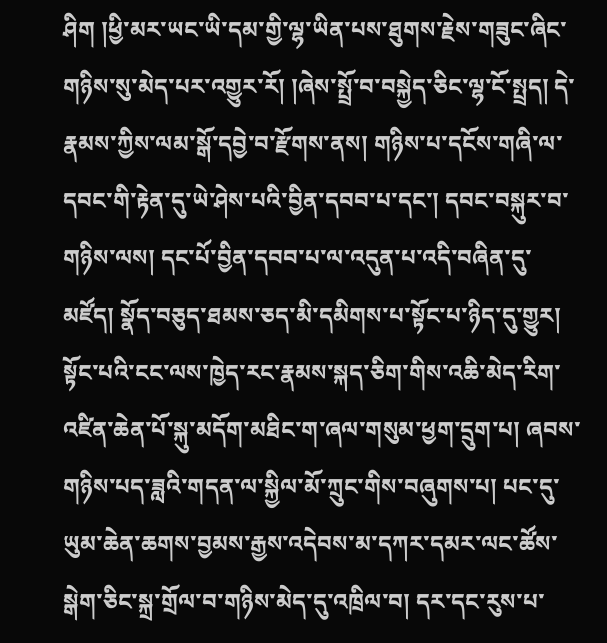ཤིག །ཕྱི་མར་ཡང་ཡི་དམ་གྱི་ལྷ་ཡིན་པས་ཐུགས་རྗེས་གཟུང་ཞིང་གཉིས་སུ་མེད་པར་འགྱུར་རོ། །ཞེས་སྤྲོ་བ་བསྐྱེད་ཅིང་ལྷ་ངོ་སྤྲད། དེ་རྣམས་ཀྱིས་ལམ་སྒོ་དབྱེ་བ་རྫོགས་ནས། གཉིས་པ་དངོས་གཞི་ལ་དབང་གི་རྟེན་དུ་ཡེ་ཤེས་པའི་བྱིན་དབབ་པ་དང་། དབང་བསྐུར་བ་གཉིས་ལས། དང་པོ་བྱིན་དབབ་པ་ལ་འདུན་པ་འདི་བཞིན་དུ་མཛོད། སྣོད་བཅུད་ཐམས་ཅད་མི་དམིགས་པ་སྟོང་པ་ཉིད་དུ་གྱུར། སྟོང་པའི་ངང་ལས་ཁྱེད་རང་རྣམས་སྐད་ཅིག་གིས་འཆི་མེད་རིག་འཛིན་ཆེན་པོ་སྐུ་མདོག་མཐིང་ག་ཞལ་གསུམ་ཕྱག་དྲུག་པ། ཞབས་གཉིས་པད་ཟླའི་གདན་ལ་སྐྱིལ་མོ་ཀྲུང་གིས་བཞུགས་པ། པང་དུ་ཡུམ་ཆེན་ཆགས་བྱམས་རྒྱས་འདེབས་མ་དཀར་དམར་ལང་ཚོས་སྒེག་ཅིང་སྐྲ་གྲོལ་བ་གཉིས་མེད་དུ་འཁྲིལ་བ། དར་དང་རུས་པ་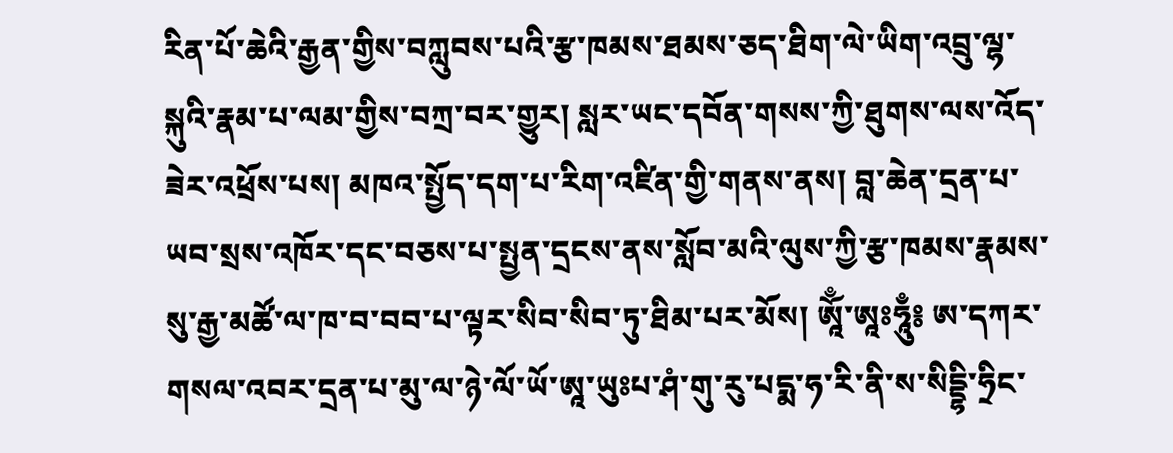རིན་པོ་ཆེའི་རྒྱན་གྱིས་བཀླུབས་པའི་རྩ་ཁམས་ཐམས་ཅད་ཐིག་ལེ་ཡིག་འབྲུ་ལྷ་སྐུའི་རྣམ་པ་ལམ་གྱིས་བཀྲ་བར་གྱུར། སླར་ཡང་དབོན་གསས་ཀྱི་ཐུགས་ལས་འོད་ཟེར་འཕྲོས་པས། མཁའ་སྤྱོད་དག་པ་རིག་འཛིན་གྱི་གནས་ནས། བླ་ཆེན་དྲན་པ་ཡབ་སྲས་འཁོར་དང་བཅས་པ་སྤྱན་དྲངས་ནས་སློབ་མའི་ལུས་ཀྱི་རྩ་ཁམས་རྣམས་སུ་རྒྱ་མཚོ་ལ་ཁ་བ་བབ་པ་ལྟར་སིབ་སིབ་ཏུ་ཐིམ་པར་མོས། ཨཱོྃ་ཨཱཿཧཱུྃ༔ ཨ་དཀར་གསལ་འབར་དྲན་པ་མུ་ལ་ཉེ་ལོ་ཡོ་ཨཱ་ཡུཿཔ་ཤཾ་གུ་རུ་པདྨ་ཧ་རི་ནི་ས་སིདྡྷི་ཧྲིང་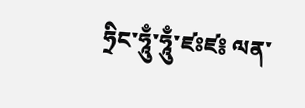ཧྲིང་ཧཱུྃ་ཧཱུྃ་ཛཿཛ༔ ལན་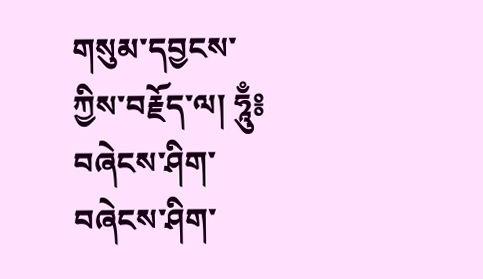གསུམ་དབྱངས་ཀྱིས་བརྗོད་ལ། ཧཱུྃ༔ བཞེངས་ཤིག་བཞེངས་ཤིག་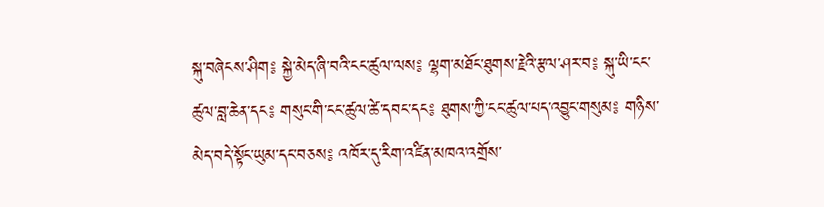སྐུ་བཞེངས་ཤིག༔ སྐྱེ་མེད་ཞི་བའི་ངང་ཚུལ་ལས༔ ལྷག་མཐོང་ཐུགས་རྗེའི་རྩལ་ཤར་བ༔ སྐུ་ཡི་ངང་ཚུལ་བླ་ཆེན་དང༔ གསུང་གི་ངང་ཚུལ་ཚེ་དབང་དང༔ ཐུགས་ཀྱི་ངང་ཚུལ་པད་འབྱུང་གསུམ༔ གཉིས་མེད་བདེ་སྟོང་ཡུམ་དང་བཅས༔ འཁོར་དུ་རིག་འཛིན་མཁའ་འགྲོས་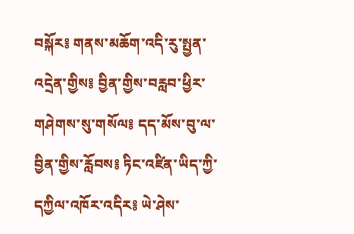བསྐོར༔ གནས་མཆོག་འདི་རུ་སྤྱན་འདྲེན་གྱིས༔ བྱིན་གྱིས་བརླབ་ཕྱིར་གཤེགས་སུ་གསོལ༔ དད་མོས་བུ་ལ་བྱིན་གྱིས་རློབས༔ ཏིང་འཛིན་ཡིད་ཀྱི་དཀྱིལ་འཁོར་འདིར༔ ཡེ་ཤེས་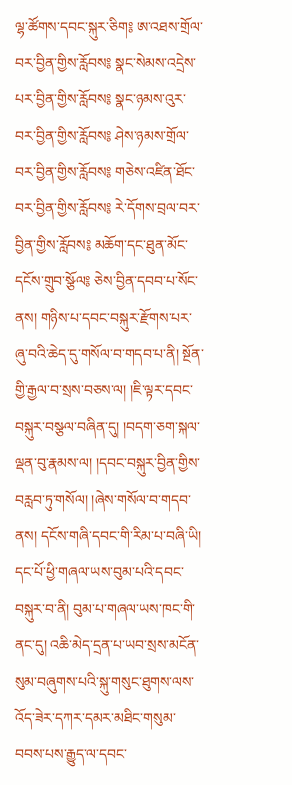ལྷ་ཚོགས་དབང་སྐུར་ཅིག༔ ཨ་འཐས་གྲོལ་བར་བྱིན་གྱིས་རློབས༔ སྣང་སེམས་འདྲེས་པར་བྱིན་གྱིས་རློབས༔ སྣང་ཉམས་འུར་བར་བྱིན་གྱིས་རློབས༔ ཤེས་ཉམས་གྲོལ་བར་བྱིན་གྱིས་རློབས༔ གཅེས་འཛིན་ཐོང་བར་བྱིན་གྱིས་རློབས༔ རེ་དོགས་བྲལ་བར་བྱིན་གྱིས་རློབས༔ མཆོག་དང་ཐུན་མོང་དངོས་གྲུབ་སྩོལ༔ ཅེས་བྱིན་དབབ་པ་སོང་ནས། གཉིས་པ་དབང་བསྐུར་རྫོགས་པར་ཞུ་བའི་ཆེད་དུ་གསོལ་བ་གདབ་པ་ནི། སྔོན་གྱི་རྒྱལ་བ་སྲས་བཅས་ལ། །ཇི་ལྟར་དབང་བསྐུར་བསྩལ་བཞིན་དུ། །བདག་ཅག་སྐལ་ལྡན་བུ་རྣམས་ལ། །དབང་བསྐུར་བྱིན་གྱིས་བརླབ་ཏུ་གསོལ། །ཞེས་གསོལ་བ་གདབ་ནས། དངོས་གཞི་དབང་གི་རིམ་པ་བཞི་ཡི། དང་པོ་ཕྱི་གཞལ་ཡས་བུམ་པའི་དབང་བསྐུར་བ་ནི། བུམ་པ་གཞལ་ཡས་ཁང་གི་ནང་དུ། འཆི་མེད་དྲན་པ་ཡབ་སྲས་མངོན་སུམ་བཞུགས་པའི་སྐུ་གསུང་ཐུགས་ལས་འོད་ཟེར་དཀར་དམར་མཐིང་གསུམ་བབས་པས་རྒྱུད་ལ་དབང་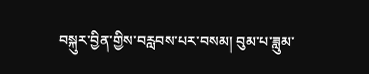བསྐུར་བྱིན་གྱིས་བརླབས་པར་བསམ། བུམ་པ་ཟླུམ་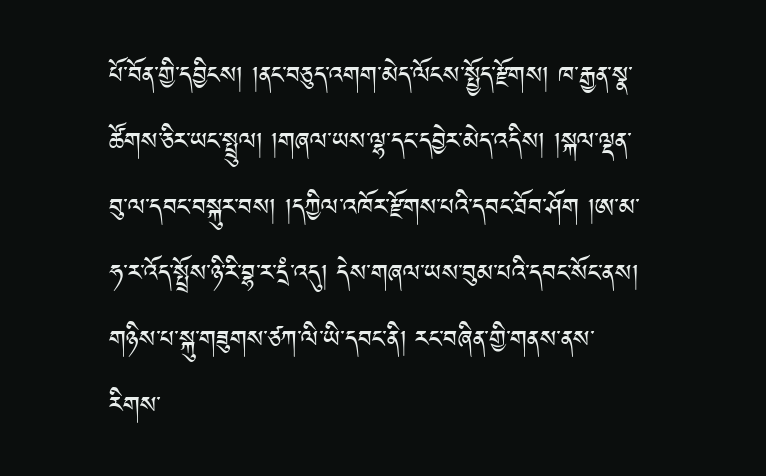པོ་བོན་གྱི་དབྱིངས། །ནང་བཅུད་འགག་མེད་ལོངས་སྤྱོད་རྫོགས། ཁ་རྒྱན་སྣ་ཚོགས་ཅིར་ཡང་སྤྲུལ། །གཞལ་ཡས་ལྷ་དང་དབྱེར་མེད་འདིས། །སྐལ་ལྡན་བུ་ལ་དབང་བསྐུར་བས། །དཀྱིལ་འཁོར་རྫོགས་པའི་དབང་ཐོབ་ཤོག །ཨ་མ་ཧ་ར་འོད་སྤྲོས་ཉི་རི་བྷ་ར་དྲཾ་འདུ། དེས་གཞལ་ཡས་བུམ་པའི་དབང་སོང་ནས། གཉིས་པ་སྐུ་གཟུགས་ཙཀ་ལི་ཡི་དབང་ནི། རང་བཞིན་གྱི་གནས་ནས་རིགས་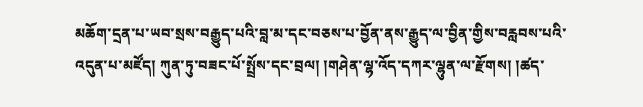མཆོག་དྲན་པ་ཡབ་སྲས་བརྒྱུད་པའི་བླ་མ་དང་བཅས་པ་བྱོན་ནས་རྒྱུད་ལ་བྱིན་གྱིས་བརླབས་པའི་འདུན་པ་མཛོད། ཀུན་ཏུ་བཟང་པོ་སྤྲོས་དང་བྲལ། །གཤེན་ལྷ་འོད་དཀར་ལྷུན་ལ་རྫོགས། །ཚད་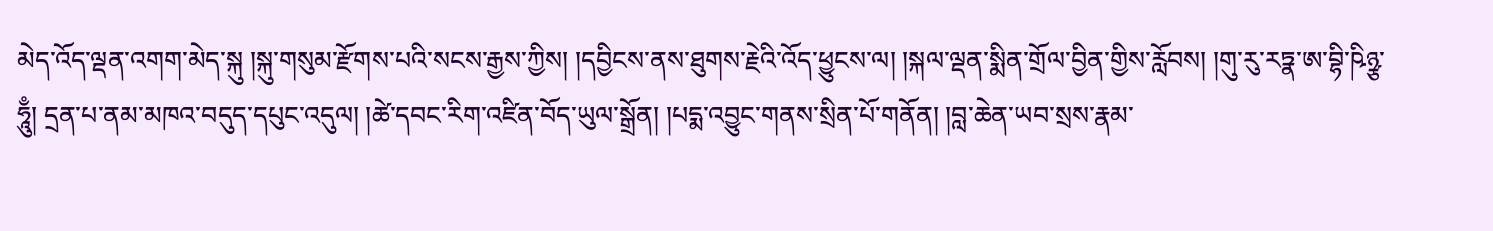མེད་འོད་ལྡན་འགག་མེད་སྐུ །སྐུ་གསུམ་རྫོགས་པའི་སངས་རྒྱས་ཀྱིས། །དབྱིངས་ནས་ཐུགས་རྗེའི་འོད་ཕྱུངས་ལ། །སྐལ་ལྡན་སྨིན་གྲོལ་བྱིན་གྱིས་རློབས། །གུ་རུ་རཏྣ་ཨ་བྷི་ཥིཉྩ་ཧཱུྃ། དྲན་པ་ནམ་མཁའ་བདུད་དཔུང་འདུལ། །ཚེ་དབང་རིག་འཛིན་བོད་ཡུལ་སྒྲོན། །པདྨ་འབྱུང་གནས་སྲིན་པོ་གནོན། །བླ་ཆེན་ཡབ་སྲས་རྣམ་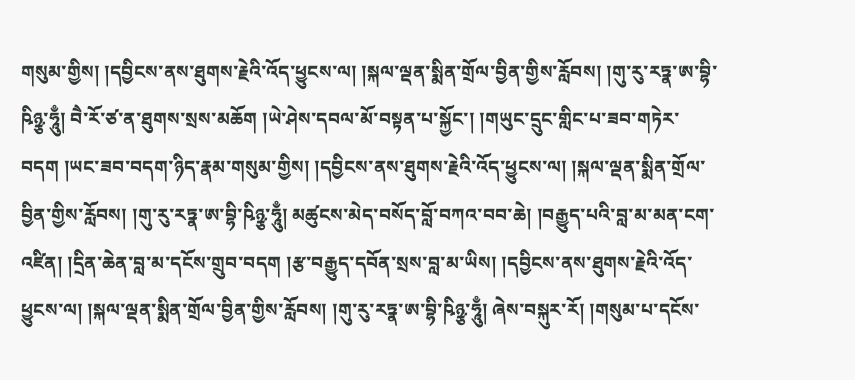གསུམ་གྱིས། །དབྱིངས་ནས་ཐུགས་རྗེའི་འོད་ཕྱུངས་ལ། །སྐལ་ལྡན་སྨིན་གྲོལ་བྱིན་གྱིས་རློབས། །གུ་རུ་རཏྣ་ཨ་བྷི་ཥིཉྩ་ཧཱུྃ། བཻ་རོ་ཙ་ན་ཐུགས་སྲས་མཆོག །ཡེ་ཤེས་དབལ་མོ་བསྟན་པ་སྐྱོང་། །གཡུང་དྲུང་གླིང་པ་ཟབ་གཏེར་བདག །ཡང་ཟབ་བདག་ཉིད་རྣམ་གསུམ་གྱིས། །དབྱིངས་ནས་ཐུགས་རྗེའི་འོད་ཕྱུངས་ལ། །སྐལ་ལྡན་སྨིན་གྲོལ་བྱིན་གྱིས་རློབས། །གུ་རུ་རཏྣ་ཨ་བྷི་ཥིཉྩ་ཧཱུྃ། མཚུངས་མེད་བསོད་བློ་བཀའ་བབ་ཆེ། །བརྒྱུད་པའི་བླ་མ་མན་ངག་འཛིན། །དྲིན་ཆེན་བླ་མ་དངོས་གྲུབ་བདག །རྩ་བརྒྱུད་དབོན་སྲས་བླ་མ་ཡིས། །དབྱིངས་ནས་ཐུགས་རྗེའི་འོད་ཕྱུངས་ལ། །སྐལ་ལྡན་སྨིན་གྲོལ་བྱིན་གྱིས་རློབས། །གུ་རུ་རཏྣ་ཨ་བྷི་ཥིཉྩ་ཧཱུྃ། ཞེས་བསྐུར་རོ། །གསུམ་པ་དངོས་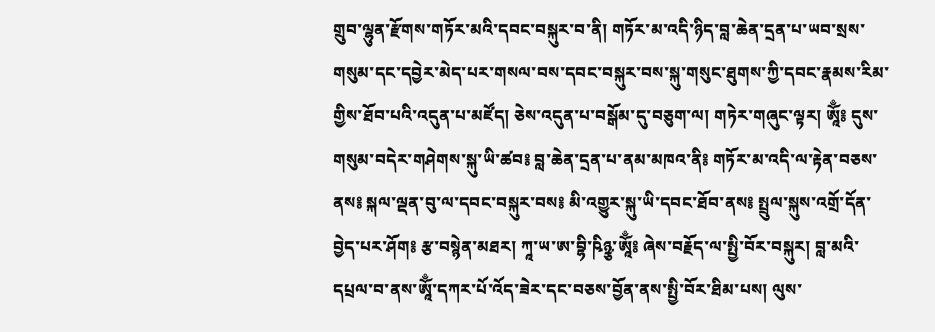གྲུབ་ལྷུན་རྫོགས་གཏོར་མའི་དབང་བསྐུར་བ་ནི། གཏོར་མ་འདི་ཉིད་བླ་ཆེན་དྲན་པ་ཡབ་སྲས་གསུམ་དང་དབྱེར་མེད་པར་གསལ་བས་དབང་བསྐུར་བས་སྐུ་གསུང་ཐུགས་ཀྱི་དབང་རྣམས་རིམ་གྱིས་ཐོབ་པའི་འདུན་པ་མཛོད། ཅེས་འདུན་པ་བསྒོམ་དུ་བཅུག་ལ། གཏེར་གཞུང་ལྟར། ཨཱོྃ༔ དུས་གསུམ་བདེར་གཤེགས་སྐུ་ཡི་ཚབ༔ བླ་ཆེན་དྲན་པ་ནམ་མཁའ་ནི༔ གཏོར་མ་འདི་ལ་རྟེན་བཅས་ནས༔ སྐལ་ལྡན་བུ་ལ་དབང་བསྐུར་བས༔ མི་འགྱུར་སྐུ་ཡི་དབང་ཐོབ་ནས༔ སྤྲུལ་སྐུས་འགྲོ་དོན་བྱེད་པར་ཤོག༔ རྩ་བསྙེན་མཐར། ཀཱ་ཡ་ཨ་བྷི་ཥིཉྩ་ཨཱོྃ༔ ཞེས་བརྗོད་ལ་སྤྱི་བོར་བསྐུར། བླ་མའི་དཔྲལ་བ་ནས་ཨཱོྃ་དཀར་པོ་འོད་ཟེར་དང་བཅས་བྱོན་ནས་སྤྱི་བོར་ཐིམ་པས། ལུས་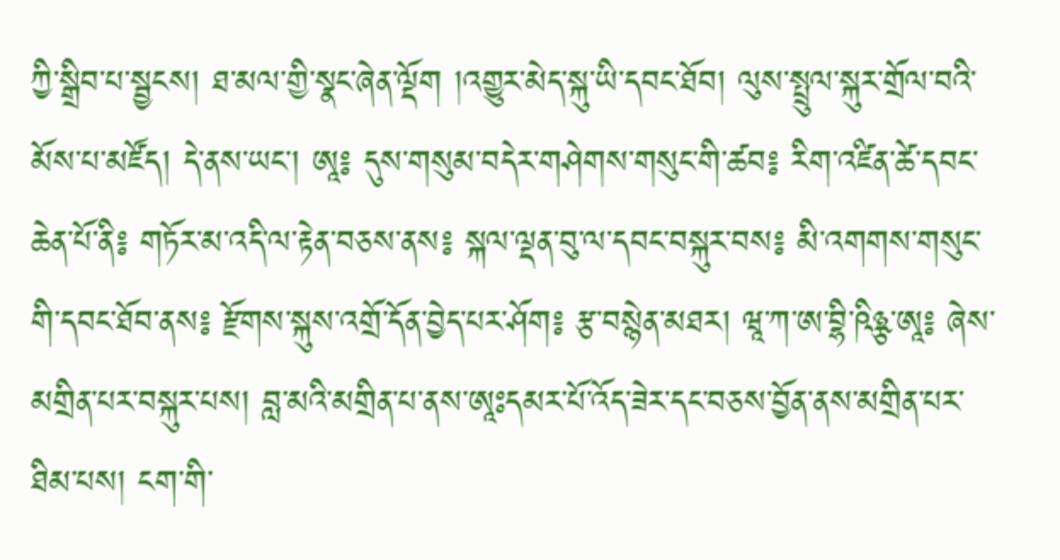ཀྱི་སྒྲིབ་པ་སྦྱངས། ཐ་མལ་གྱི་སྣང་ཞེན་ལྡོག །འགྱུར་མེད་སྐུ་ཡི་དབང་ཐོབ། ལུས་སྤྲུལ་སྐུར་གྲོལ་བའི་མོས་པ་མཛོད། དེ་ནས་ཡང་། ཨཱ༔ དུས་གསུམ་བདེར་གཤེགས་གསུང་གི་ཚབ༔ རིག་འཛིན་ཚེ་དབང་ཆེན་པོ་ནི༔ གཏོར་མ་འདི་ལ་རྟེན་བཅས་ནས༔ སྐལ་ལྡན་བུ་ལ་དབང་བསྐུར་བས༔ མི་འགགས་གསུང་གི་དབང་ཐོབ་ནས༔ རྫོགས་སྐུས་འགྲོ་དོན་བྱེད་པར་ཤོག༔ རྩ་བསྙེན་མཐར། ཝཱ་ཀ་ཨ་བྷི་ཥིཉྩ་ཨཱ༔ ཞེས་མགྲིན་པར་བསྐུར་པས། བླ་མའི་མགྲིན་པ་ནས་ཨཱཿདམར་པོ་འོད་ཟེར་དང་བཅས་བྱོན་ནས་མགྲིན་པར་ཐིམ་པས། ངག་གི་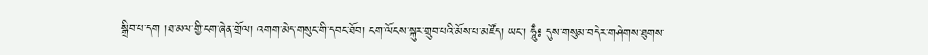སྒྲིབ་པ་དག །ཐ་མལ་གྱི་ངག་ཞེན་གྲོལ། འགག་མེད་གསུང་གི་དབང་ཐོབ། ངག་ལོངས་སྐུར་གྲུབ་པའི་མོས་པ་མཛོད། ཡང་། ཧཱུྃ༔ དུས་གསུམ་བདེར་གཤེགས་ཐུགས་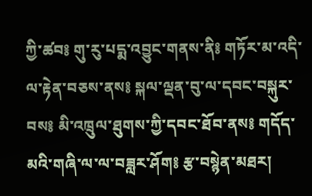ཀྱི་ཚབ༔ གུ་རུ་པདྨ་འབྱུང་གནས་ནི༔ གཏོར་མ་འདི་ལ་རྟེན་བཅས་ནས༔ སྐལ་ལྡན་བུ་ལ་དབང་བསྐུར་བས༔ མི་འཁྲུལ་ཐུགས་ཀྱི་དབང་ཐོབ་ནས༔ གདོད་མའི་གཞི་ལ་ལ་བཟླར་ཤོག༔ རྩ་བསྙེན་མཐར།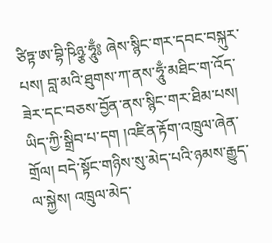ཙིཏྟ་ཨ་བྷི་ཥིཉྩ་ཧཱུྃ༔ ཞེས་སྙིང་གར་དབང་བསྐུར་པས། བླ་མའི་ཐུགས་ཀ་ནས་ཧཱུྃ་མཐིང་ག་འོད་ཟེར་དང་བཅས་བྱོན་ནས་སྙིང་གར་ཐིམ་པས། ཡིད་ཀྱི་སྒྲིབ་པ་དག །འཛིན་རྟོག་འཁྲུལ་ཞེན་གྲོལ། བདེ་སྟོང་གཉིས་སུ་མེད་པའི་ཉམས་རྒྱུད་ལ་སྐྱེས། འཁྲུལ་མེད་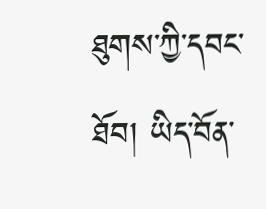ཐུགས་ཀྱི་དབང་ཐོབ། ཡིད་བོན་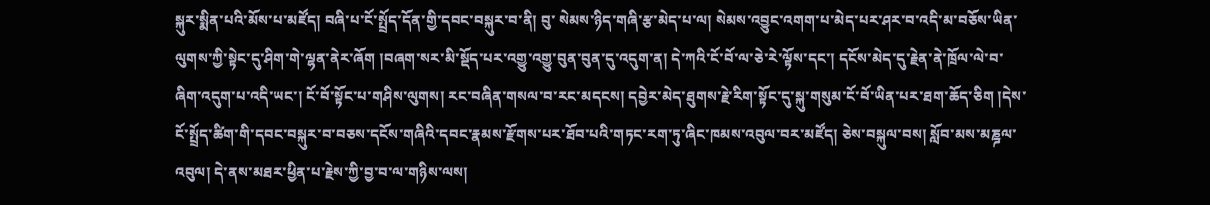སྐུར་སྨིན་པའི་མོས་པ་མཛོད། བཞི་པ་ངོ་སྤྲོད་དོན་གྱི་དབང་བསྐུར་བ་ནི། བུ་ སེམས་ཉིད་གཞི་རྩ་མེད་པ་ལ། སེམས་འབྱུང་འགག་པ་མེད་པར་ཤར་བ་འདི་མ་བཅོས་ཡིན་ལུགས་ཀྱི་སྟེང་དུ་ཤིག་གེ་ལྷན་ནེར་ཞོག །བཞག་སར་མི་སྡོད་པར་འགྱུ་འགྱུ་བུན་བུན་དུ་འདུག་ན། དེ་ཀའི་ངོ་བོ་ལ་ཅེ་རེ་ལྟོས་དང་། དངོས་མེད་དུ་རྗེན་ནེ་ཁྲོལ་ལེ་བ་ཞིག་འདུག་པ་འདི་ཡང་། ངོ་བོ་སྟོང་པ་གཤིས་ལུགས། རང་བཞིན་གསལ་བ་རང་མདངས། དབྱེར་མེད་ཐུགས་རྗེ་རིག་སྟོང་དུ་སྐུ་གསུམ་ངོ་བོ་ཡིན་པར་ཐག་ཆོད་ཅིག །དེས་ངོ་སྤྲོད་ཚིག་གི་དབང་བསྐུར་བ་བཅས་དངོས་གཞིའི་དབང་རྣམས་རྫོགས་པར་ཐོབ་པའི་གཏང་རག་ཏུ་ཞིང་ཁམས་འབུལ་བར་མཛོད། ཅེས་བསྐུལ་བས། སློབ་མས་མཎྜལ་འབུལ། དེ་ནས་མཐར་ཕྱིན་པ་རྗེས་ཀྱི་བྱ་བ་ལ་གཉིས་ལས།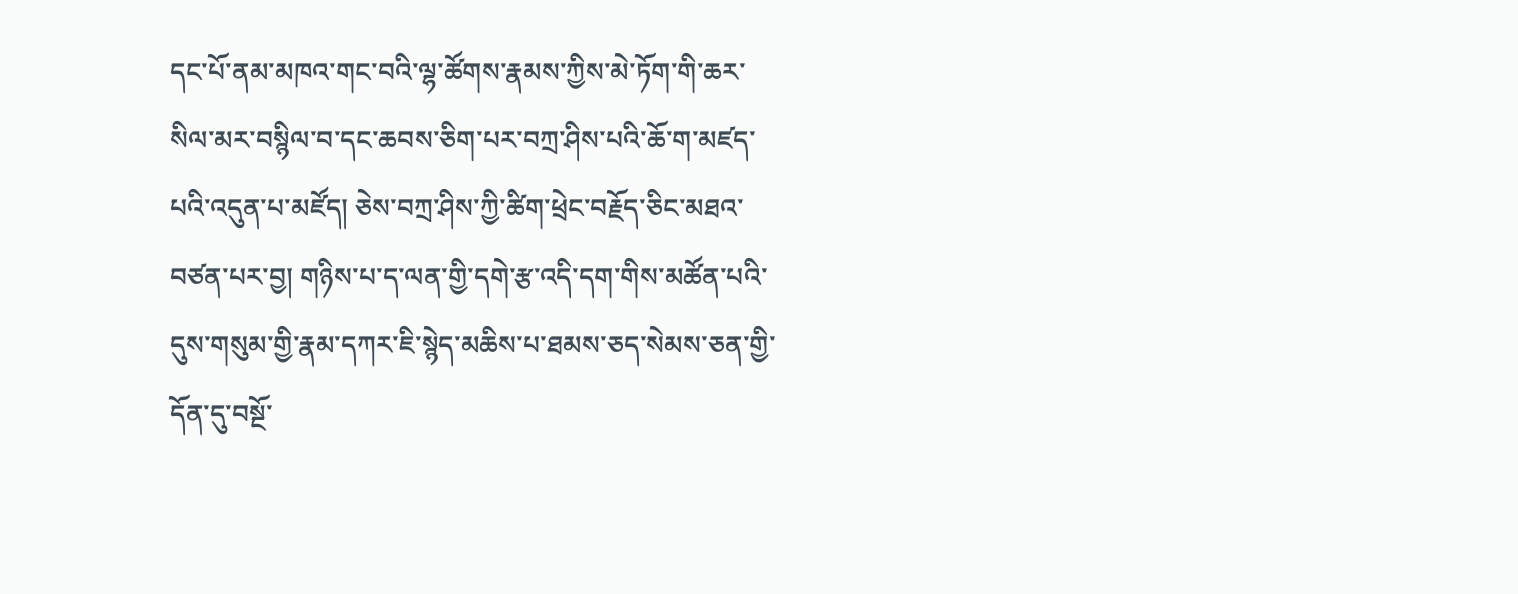དང་པོ་ནམ་མཁའ་གང་བའི་ལྷ་ཚོགས་རྣམས་ཀྱིས་མེ་ཏོག་གི་ཆར་སིལ་མར་བསྙིལ་བ་དང་ཆབས་ཅིག་པར་བཀྲ་ཤིས་པའི་ཆོ་ག་མཛད་པའི་འདུན་པ་མཛོད། ཅེས་བཀྲ་ཤིས་ཀྱི་ཚིག་ཕྲེང་བརྗོད་ཅིང་མཐའ་བཙན་པར་བྱ། གཉིས་པ་ད་ལན་གྱི་དགེ་རྩ་འདི་དག་གིས་མཚོན་པའི་དུས་གསུམ་གྱི་རྣམ་དཀར་ཇི་སྙེད་མཆིས་པ་ཐམས་ཅད་སེམས་ཅན་གྱི་དོན་དུ་བསྔོ་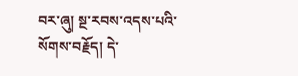བར་ཞུ། སྔ་རབས་འདས་པའི་སོགས་བརྗོད། དེ་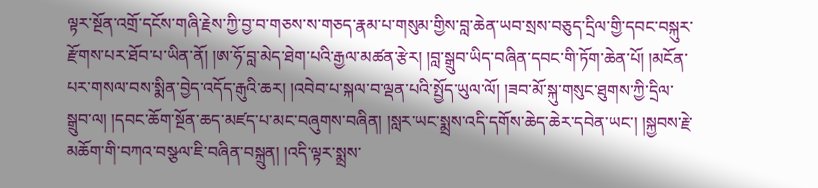ལྟར་སྔོན་འགྲོ་དངོས་གཞི་རྗེས་ཀྱི་བྱ་བ་གཅས་ས་གཅད་རྣམ་པ་གསུམ་གྱིས་བླ་ཆེན་ཡབ་སྲས་བཅུད་དྲིལ་གྱི་དབང་བསྐུར་རྫོགས་པར་ཐོབ་པ་ཡིན་ནོ། །ཨ་ཧོ་བླ་མེད་ཐེག་པའི་རྒྱལ་མཚན་རྩེར། །བླ་སྒྲུབ་ཡིད་བཞིན་དབང་གི་ཏོག་ཆེན་པོ། །མངོན་པར་གསལ་བས་སྨིན་བྱེད་འདོད་རྒུའི་ཆར། །འབེབ་པ་སྐལ་བ་ལྡན་པའི་སྤྱོད་ཡུལ་ལོ། །ཟབ་མོ་སྐུ་གསུང་ཐུགས་ཀྱི་དྲིལ་སྒྲུབ་ལ། །དབང་ཆོག་སྔོན་ཆད་མཛད་པ་མང་བཞུགས་བཞིན། །སླར་ཡང་སྨྲས་འདི་དགོས་ཆེད་ཆེར་དབེན་ཡང་། །སྐྱབས་རྗེ་མཆོག་གི་བཀའ་བསྩལ་ཇི་བཞིན་བསྐྲུན། །འདི་ལྟར་སྨྲས་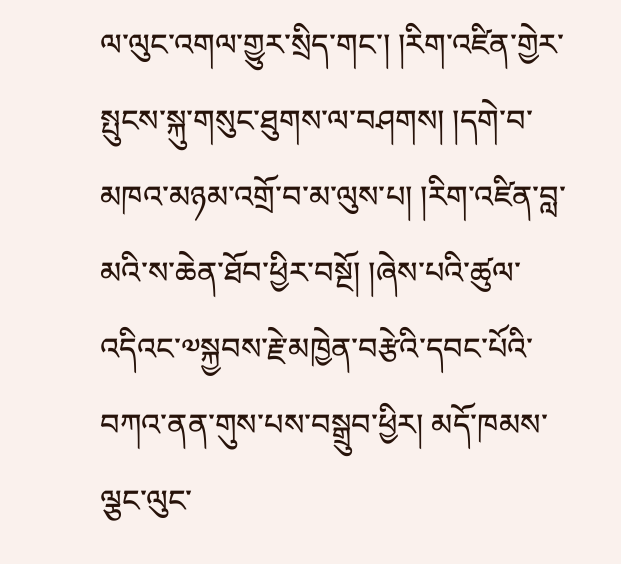ལ་ལུང་འགལ་གྱུར་སྲིད་གང་། །རིག་འཛིན་གྱེར་སྤུངས་སྐུ་གསུང་ཐུགས་ལ་བཤགས། །དགེ་བ་མཁའ་མཉམ་འགྲོ་བ་མ་ལུས་པ། །རིག་འཛིན་བླ་མའི་ས་ཆེན་ཐོབ་ཕྱིར་བསྔོ། །ཞེས་པའི་ཚུལ་འདིའང་༧སྐྱབས་རྗེ་མཁྱེན་བརྩེའི་དབང་པོའི་བཀའ་ནན་གུས་པས་བསྒྲུབ་ཕྱིར། མདོ་ཁམས་ལྕང་ལུང་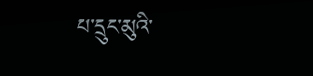པ་དྲུང་མུའི་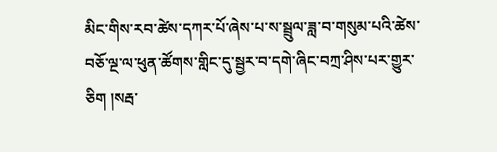མིང་གིས་རབ་ཚེས་དཀར་པོ་ཞེས་པ་ས་སྦྲུལ་ཟླ་བ་གསུམ་པའི་ཚེས་བཅོ་ལྔ་ལ་ཕུན་ཚོགས་གླིང་དུ་སྦྱར་བ་དགེ་ཞིང་བཀྲ་ཤིས་པར་གྱུར་ཅིག །སརྦ་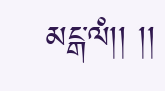མངྒ་ལཾ།། །།